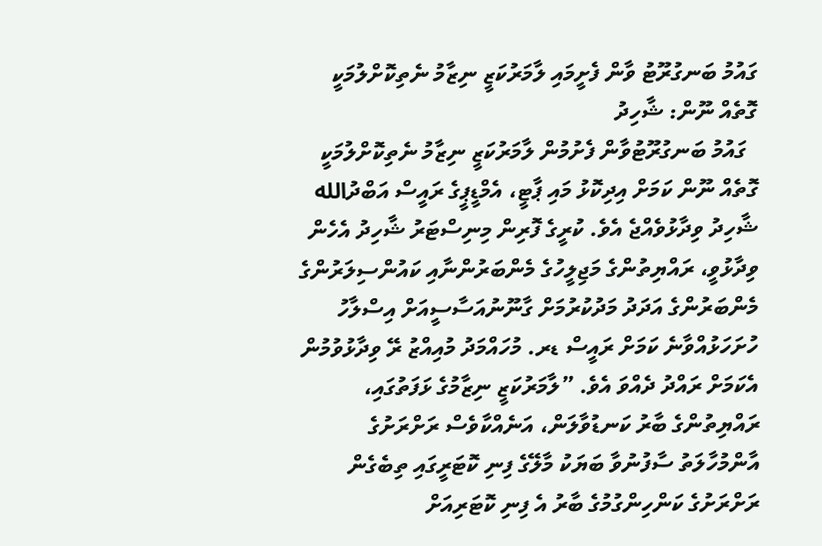ގައުމު ބަނގުރޫޓު ވާން ފެށީމައި ލާމަރުކަޒީ ނިޒާމު ނެތިކޮށްލުމަކީ ގޮތެއް ނޫން: ޝާހިދު
  ގައުމު ބަނގުރޫޓުވާން ފެށުމުން ލާމަރުކަޒީ ނިޒާމު ނެތިކޮށްލުމަކީ ގޮތެއް ނޫން ކަމަށް އިދިކޮޅު މައި ޕާޓީ، އެމްޑީޕީގެ ރައީސް އަބްދުالله ޝާހިދު ވިދާޅުވެއްޖެ އެވެ. ކުރީގެ ފޮރިން މިނިސްޓަރު ޝާހިދު އެހެން ވިދާޅުވީ، ރައްޔިތުންގެ މަޖިލީހުގެ މެންބަރުންނާއި ކައުންސިލަރުންގެ މެންބަރުންގެ އަދަދު މަދުކުރުމަށް ގާނޫނުއަސާސީއަށް އިސްލާހު ހުށަހަޅުއްވާނެ ކަމަށް ރައީސް ޑރ. މުހައްމަދު މުއިއްޒު ރޭ ވިދާޅުވުމުން އެކަމަށް ރައްދު ދެއްވަ އެވެ. ”ލާމަރުކަޒީ ނިޒާމުގެ ޅަފަތުގައި، ރައްޔިތުންގެ ބާރު ކަނޑުވާލަން، އަނެއްކާވެސް ރަށްރަށުގެ އާންމުހާލަތު ސާފުނުވާ ބަޔަކު މާލޭގެ ފިނި ކޮޓަރީގައި ތިބެގެން ރަށްރަށުގެ ކަންހިންގުމުގެ ބާރު އެ ފިނި ކޮޓަރިއަށް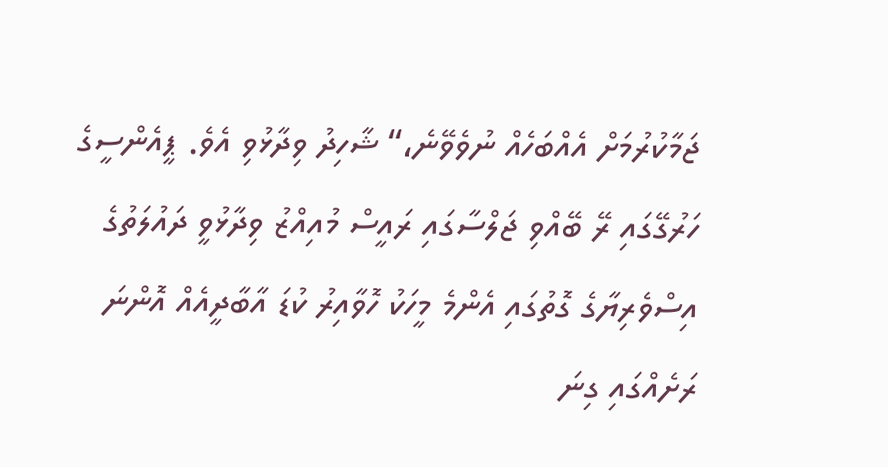ޖަމާކުރުމަށް އެއްބަހެއް ނުވެވޭނެ،“ ޝާހިދު ވިދާޅުވި އެވެ. ޕީއެންސީގެ ހަރުގޭގައި ރޭ ބޭއްވި ޖަލްސާގައި ރައީސް މުއިއްޒު ވިދާޅުވީ ދައުލަތުގެ އިސްވެރިޔާގެ ގޮތުގައި އެންމެ މީހަކު ހޮވާއިރު ކުޑަ އާބާދީއެއް އޮންނަ ރަށެއްގައި ގިނަ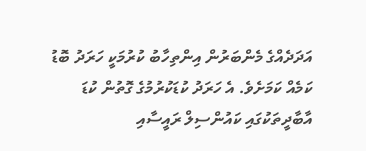އަދަދެއްގެ މެންބަރުން އިންތިހާބު ކުރުމަކީ ހަރަދު ބޮޑު ކަމެއް ކަމަށެވެ. އެ ހަރަދު ކުޑަކުރުމުގެ ގޮތުން ކުޑަ އާބާދީތަކުގައި ކައުންސިލް ރައީސާއި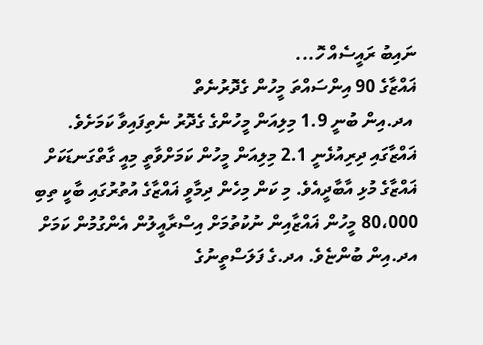ނައިބު ރައީސެއް ހޮ...
ޣައްޒާގެ 90 އިންސައްތަ މީހުން ގެދޮރުނެތް
 އދ.އިން ބުނީ 1.9 މިލިއަން މީހުންގެ ގެދޮރު ނެތިފައިވާ ކަމަށެވެ. ޣައްޒާގައި ދިރިއުޅެނީ 2.1 މިލިއަން މީހުން ކަމަށްވާތީ މިއީ ގާތްގަނޑަކަށް ޣައްޒާގެ މުޅި އާބާދީއެވެ. މި ކަން މިހެން ދިމާވީ ޣައްޒާގެ އުތުރުގައި ބާކީ ތިބި 80،000 މީހުން ޣައްޒާއިން ނުކުތުމަށް އިސްރާއީލުން އެންގުމުން ކަމަށް އދ.އިން ބުންޏެވެ. އދ.ގެ ފަލަސްތީނުގެ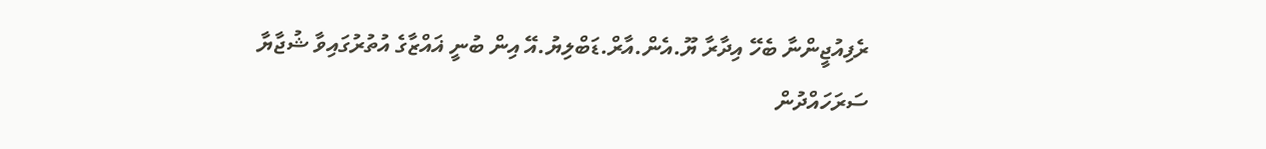ރެފިއުޖީންނާ ބެހޭ އިދާރާ ޔޫ.އެން.އާރް.ޑަބްލިޔު.އޭ އިން ބުނީ ޣައްޒާގެ އުތުރުގައިވާ ޝުޖާޔާ ސަރަހައްދުން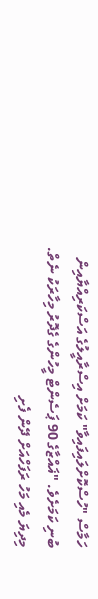ހަމާސް "ހުސްކޮށްލައިފައިވާ" ކަމަށް އިސްރާއީލުގެ އަސްކަރިއްޔާއިން ބުނި ކަމަށެވެ. "ޣައްޒާގެ 90 ޕަސެންޓް މީހުންގެ ގެދޮރު މިހާރަކު ނެތް. މިދިޔަ މެއި މަހު ރަފަހްއަށް ދޭން ފެށި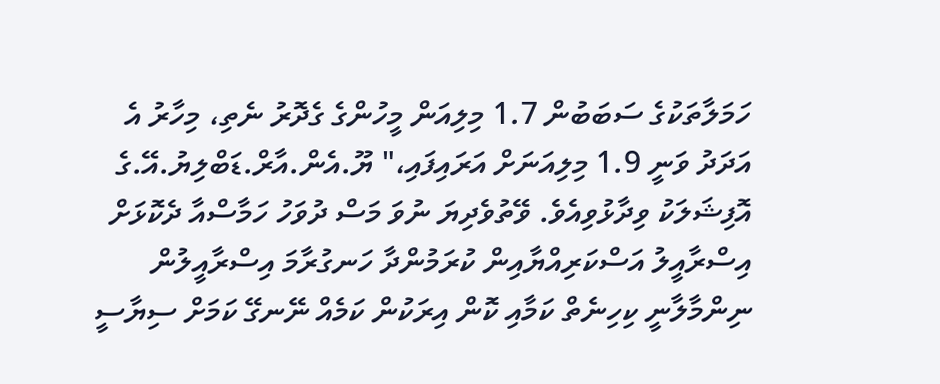ހަމަލާތަކުގެ ސަބަބުން 1.7 މިލިއަން މީހުންގެ ގެދޮރު ނެތި، މިހާރު އެ އަދަދު ވަނީ 1.9 މިލިއަނަށް އަރައިފައި،" ޔޫ.އެން.އާރް.ޑަބްލިޔު.އޭ.ގެ އޮފިޝަލަކު ވިދާޅުވިއެވެ. ވޭތުވެދިޔަ ނުވަ މަސް ދުވަހު ހަމާސްއާ ދެކޮޅަށް އިސްރާއީލު އަސްކަރިއްޔާއިން ކުރަމުންދާ ހަނގުރާމަ އިސްރާއީލުން ނިންމާލާނީ ކިހިނެތް ކަމާއި ކޮން އިރަކުން ކަމެއް ނޭނގޭ ކަމަށް ސިޔާސީ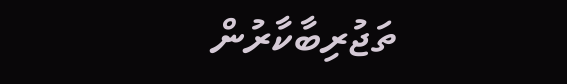ތަޖުރިބާކާރުން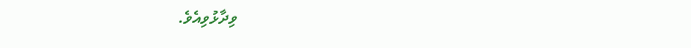ވިދާޅުވިއެވެ.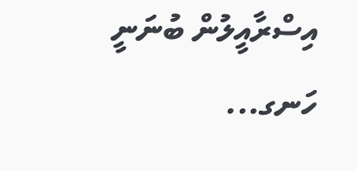އިސްރާއީލުން ބުނަނީ ހަނގ...